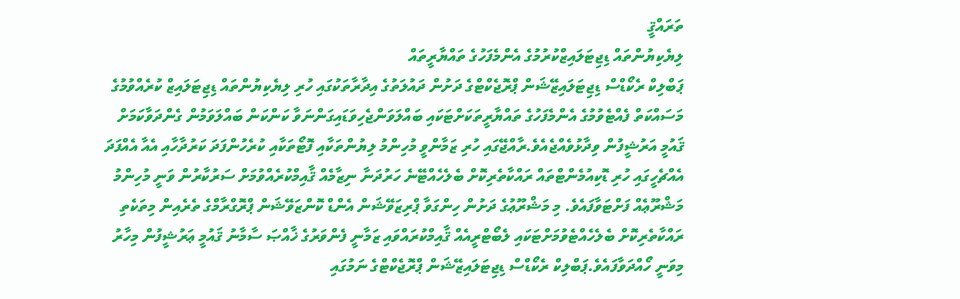ތަރައްޤީ
ލިޔެކިޔުންތައް ޑިޖިޓަލައިޒްކުރުމުގެ އެންމެފަހުގެ ތައްޔާރީތައް
ޕަބްލިކް ރެކޯޑްސް ޑިޖިޓަލައިޒޭޝަން ޕްރޮޖެކްޓްގެ ދަށުން ދައުލަތުގެ އިދާރާތަކުގައި ހުރި ލިޔެކިޔުންތައް ޑިޖިޓަލައިޒް ކުރެއްވުމުގެ މަސައްކަތް ފެއްޓެވުމުގެ އެންމެފަހުގެ ތައްޔާރީތަކަށްޓަކައި ބައްލަވަންޖެހިވަޑައިގަންނަވާ ކަންކަން ބައްލަވަމުން ގެންދަވާކަމަށް ޤައުމީ އަރުޝީފުން ވިދާޅުވެއްޖެއެވެ.ރާއްޖޭގައި ހުރި ޒަމާންވީ މުހިންމު ލިޔުންތަކާއި ފޮޓޯތަކާއި ކުރެހުންފަދަ ކަރުދާހާއި އެއާ އެއްފަދަ އެއްޗެހީގައި ހުރި ޑޮކިއުމެންޓްތައް ރައްކާތެރިކޮށް ބެލެހެއްޓޭނެ ހަރުދަނާ ނިޒާމެއް ޤާއިމްކުރެއްވުމަށް ސަރުކާރުން ވަނީ މުހިންމު މަޝްރޫޢެއް ފަށްޓަވާފައެވެ. މި މަޝްރޫޢުގެ ދަށުން ހިންގަވާ ޕްރިޒަވޭޝަން އެންޑް ކޮންޒަވޭޝަން ޕްރޮގްރާމްގެ ތެރެއިން މިތަކެތި ރައްކާތެރިކޮށް ބެލެހެއްޓެވުމަށްޓަކައި ލެބޯޓްރީއެއް ޤާއިމްކުރައްވައި ޒަމާނީ ފެންވަރުގެ ޚާއްޞަ ސާމާނު ޤައުމީ ޢަރުޝީފުން މިހާރު މިވަނީ ހޯއްދަވާފައެވެ.ޕަބްލިކް ރެކޯޑްސް ޑިޖިޓަލައިޒޭޝަން ޕްރޮޖެކްޓްގެ ނަމުގައި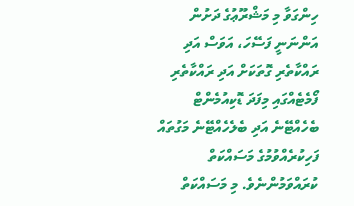ހިންގަވާ މި މަޝްރޫޢުގެ ދަށުން އަންނަނީ ފަސޭހަ، އަވަސް އަދި ރައްކާތެރި ގޮތަކަށް އަދި ރައްކާތެރި ފޯމެޓެއްގައި މިފަދަ ޑޮކިއުމެންޓް ބެހެއްޓޭނެ އަދި ބެލެހެއްޓޭނެ މަގުތައް ފަހިކުރެއްވުމުގެ މަސައްކަތް ކުރައްވަމުންނެވެ. މި މަސައްކަތް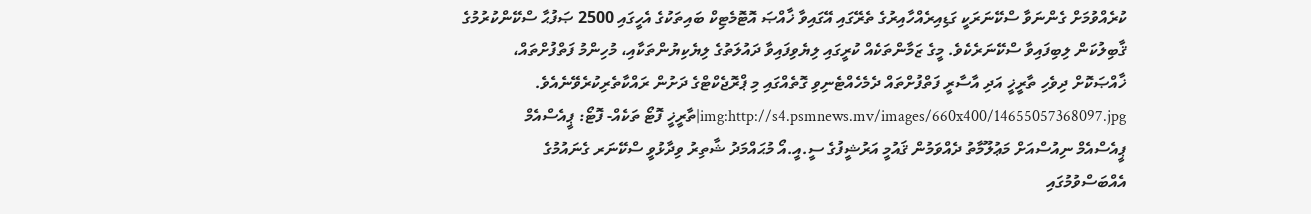ކުރެއްވުމަށް ގެންނަވާ ސްކޭނަރަކީ ގަޑިއިރެއްހާއިރުގެ ތެރޭގައި އޭގައިވާ ޚާއްޞަ އޮޓޮމެޓިކް ބައިތަކުގެ އެހީގައި 2500 ޞަފުޙާ ސްކޭންކުރުމުގެ ޤާބިލުކަން ލިބިފައިވާ ސްކޭނަރެކެވެ. މީގެ ޒަމާންތަކެއް ކުރީގައި ލިޔެވިފައިވާ ދައުލަތުގެ ލިޔެކިޔުންތަކާއި، މުހިންމު ފަތްފުށްތައް، ޚާއްޞަކޮށް ދިވެހި ތާރީޚީ އަދި އާސާރީ ފަތްފުށްތައް ދެމެހެއްޓެނިވި ގޮތެއްގައި މި ޕްރޮޖެކްޓްގެ ދަށުން ރައްކާތެރިކުރެވޭނެއެވެ. img:http://s4.psmnews.mv/images/660x400/14655057368097.jpg|ތާރީޚީ ފޮޓޯ ތަކެއް- ފޮޓޯ: ޕީއެސްއެމް
ޕީއެސްއެމް ނިއުސްއަށް މަޢުލޫމާތު ދެއްވަމުން ޤައުމީ އަރުޝީފުގެ ސީ.އީ.އޯ މުޙައްމަދު ޝާތިރު ވިދާޅުވީ ސްކޭނަރ ގެނައުމުގެ އެއްބަސްވުމުގައި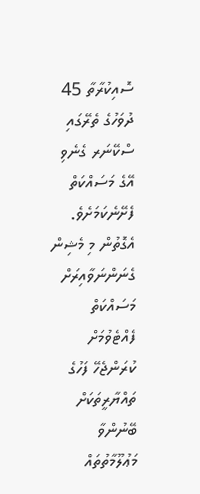ސޮއިކުރާތާ 45 ދުވަހުގެ ތެރޭގައި ސްކޭނަރ ގެނެވި އޭގެ މަސައްކަތް ފެށޭނެކަމަށެވެ. އެގޮތުން މި މެޝިން ގެނަންނަވާއިރަށް މަސައްކަތް ފެއްޓެވުމަށް ކުރަންޖެހޭ ފަހުގެ ތައްޔާރީތަކަށް ބޭނުންވާ މަޢުލޫމާތުތައް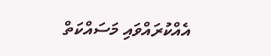އެއްކުރައްވައި މަސައްކަތް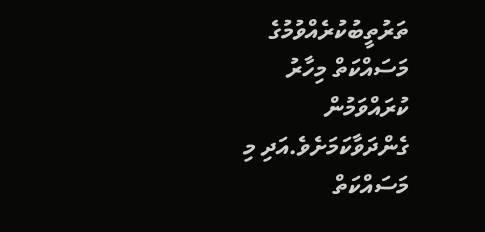ތަރުތީބުކުރެއްވުމުގެ މަސައްކަތް މިހާރު ކުރައްވަމުން ގެންދަވާކަމަށެވެ.އަދި މި މަސައްކަތް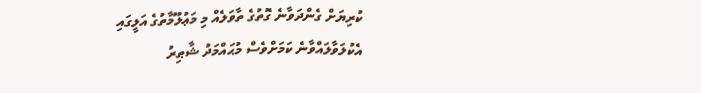ކުރިޔަށް ގެންދަވާނެ ގޮތުގެ ތާވަލެއް މި މަޢުލޫމާތުގެ އަލީގައި އެކުލަވާލައްވާނެ ކަމަށްވެސް މުޙައްމަދު ޝާޠިރު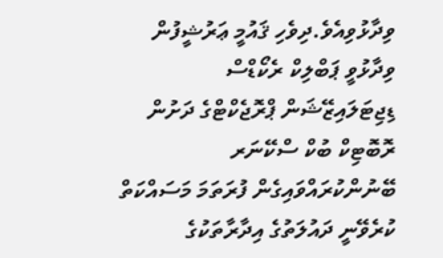ވިދާޅުވިއެވެ.ދިވެހި ޤައުމީ ޢަރުޝީފުން ވިދާޅުވީ ޕަބްލިކް ރެކޯޑްސް ޑިޖިޓަލައިޒޭޝަން ޕްރޮޖެކްޓްގެ ދަށުން ރޮބޮޓިކް ބުކް ސްކޭނަރ ބޭނުންކުރައްވައިގެން ފުރަތަމަ މަސައްކަތް ކުރެވޭނީ ދައުލަތުގެ އިދާރާތަކުގެ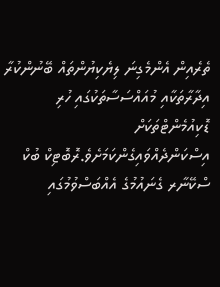ތެރެއިން އެންމެގިނަ ލިޔެކިޔުންތައް ބޭނުންކުރާ އިދާރާތަކާއި މުއައްސަސާތަކުގައި ހުރި ޑޮކިއުމެންޓްތަކަށް އިސްކަންދެއްވައިގެންކަމަށެވެ.ރޮބޮޓިކް ބުކް ސްކޭނާރ ގެނައުމުގެ އެއްބަސްވުމުގައި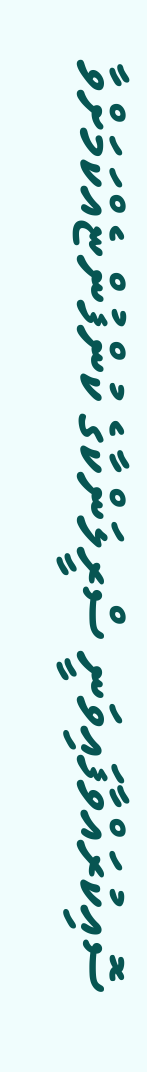ސޮއިކުރައްވާފައިވަނީ ސްރީލަންކާގެ ކުންފުންޏެއްކަމަށްވާ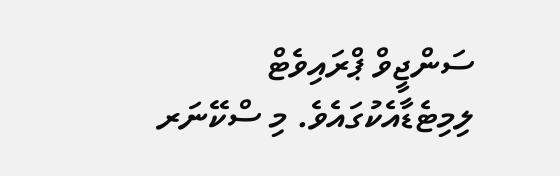ސަންޖީވް ޕްރައިވެޓް ލިމިޓެޑާއެކުގައެވެ. މި ސްކޭނަރ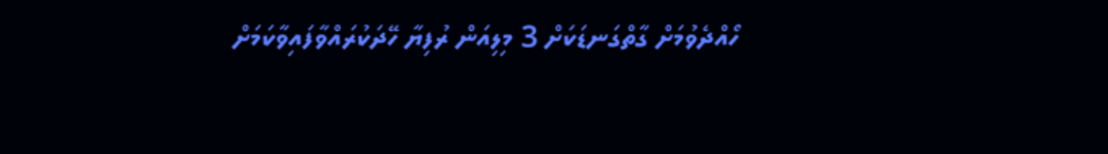ހޯއްދެވުމަށް ގާތްގަނޑަކަށް 3 މިލިއަން ރުފިޔާ ހޭދަކުރައްވާފައިވާކަމަށް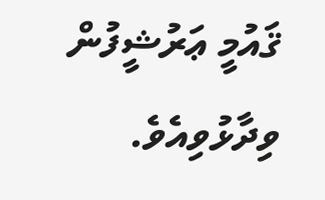ޤައުމީ ޢަރުޝީފުން ވިދާޅުވިއެވެ.